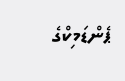ޕެންޑަމިކްގެ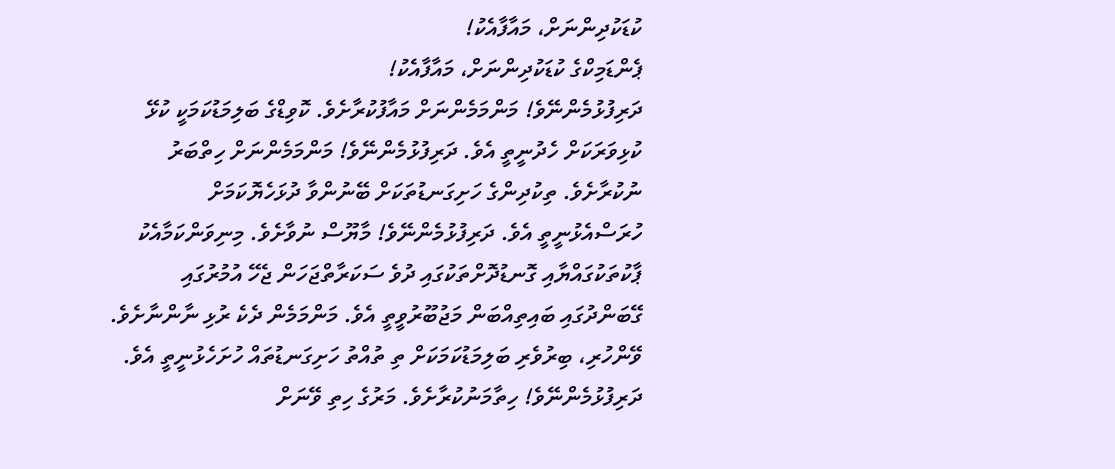ކުޑަކުދިންނަށް، މައާފާއެކު!
ޕެންޑަމިކްގެ ކުޑަކުދިންނަށް، މައާފާއެކު!
ދަރިފުޅުމެންނޭވެ! މަންމަމެންނަށް މައާފުކުރާށެވެ. ކޮވިޑްގެ ބަލިމަޑުކަމަކީ ކުޅޭ ކުޅިވަރަކަށް ހެދުނީތީ އެވެ. ދަރިފުޅުމެންނޭވެ! މަންމަމެންނަށް ހިތްބަރު ނުކުރާށެވެ. ތިކުދިންގެ ހަށިގަނޑުތަކަށް ބޭނުންވާ ދުޅަހެޔޮކަމަށް ހުރަސްއެޅުނީތީ އެވެ. ދަރިފުޅުމެންނޭވެ! މާޔޫސް ނުވާށެވެ. މިނިވަންކަމާއެކު ޕާކުތަކުގައްޔާއި ގޮނޑުދޮށްތަކުގައި ދުވެ ސަކަރާތްޖަހަން ޖެހޭ އުމުރުގައި ގޭބަންދުގައި ބައިތިއްބަން މަޖުބޫރުވީތީ އެވެ. މަންމަމެން ދެކެ ރުޅި ނާންނާށެވެ. ވޭންހުރި، ބިރުވެރި ބަލިމަޑުކަމަކަށް ތި ތުއްތު ހަށިގަނޑުތައް ހުށަހެޅުނީތީ އެވެ. ދަރިފުޅުމެންނޭވެ! ހިތާމަނުކުރާށެވެ. މަރުގެ ހިތި ވޭނަށް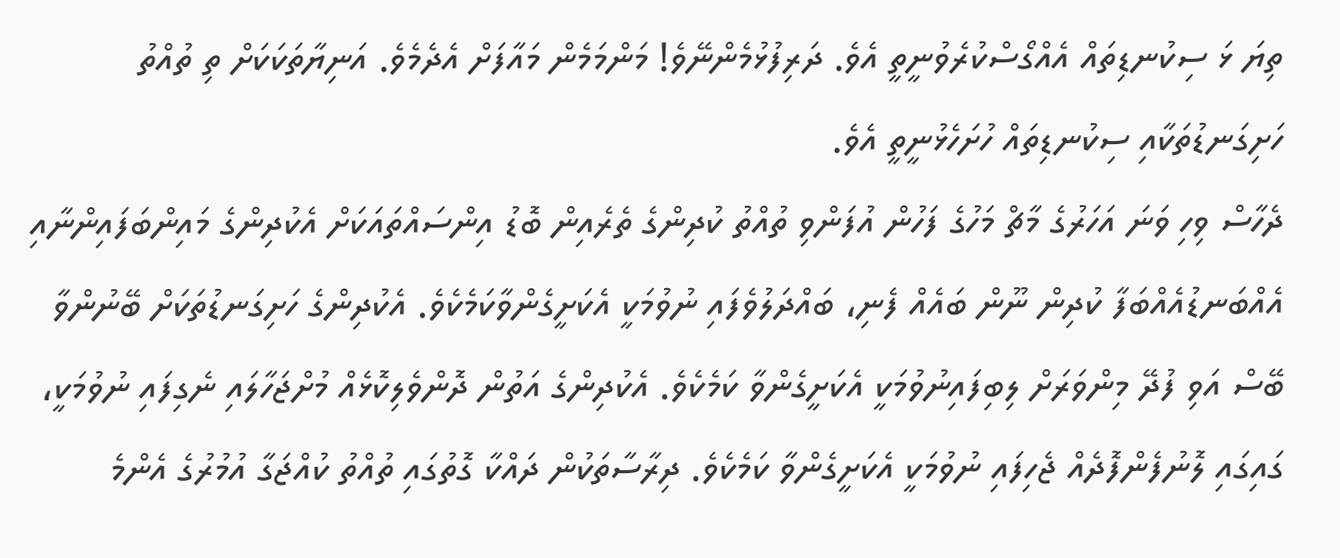ތިޔަ ޅަ ސިކުނޑިތައް އެއްގޯސްކުރެވުނީތީ އެވެ. ދަރިފުޅުމެންނޭވެ! މަންމަމެން މައާފަށް އެދެމެވެ. އަނިޔާތަކަކަށް ތި ތުއްތު ހަށިގަނޑުތަކާއި ސިކުނޑިތައް ހުށަހެޅުނީތީ އެވެ.
ދެހާސް ވިހި ވަނަ އަހަރުގެ މާޗް މަހުގެ ފަހުން އުފަންވި ތުއްތު ކުދިންގެ ތެރެއިން ބޮޑު އިންސައްތައަކަށް އެކުދިންގެ މައިންބަފައިންނާއި އެއްބަނޑުއެއްބަފާ ކުދިން ނޫން ބައެއް ފެނި، ބައްދަލުވެފައި ނުވުމަކީ އެކަށީގެންވާކަމެކެވެ. އެކުދިންގެ ހަށިގަނޑުތަކަށް ބޭނުންވާ ބޭސް އަވި ފުދޭ މިންވަރަށް ލިބިފައިނުވުމަކީ އެކަށީގެންވާ ކަމެކެވެ. އެކުދިންގެ އަތުން ދޮންވެލިކޮޅެއް މުށްޖަހާލައި ނެގިފައި ނުވުމަކީ، ގައިގައި ލޮނުފެންފޮދެއް ޖެހިފައި ނުވުމަކީ އެކަށީގެންވާ ކަމެކެވެ. ދިރާސާތަކުން ދައްކާ ގޮތުގައި ތުއްތު ކުއްޖަގާ އުމުރުގެ އެންމެ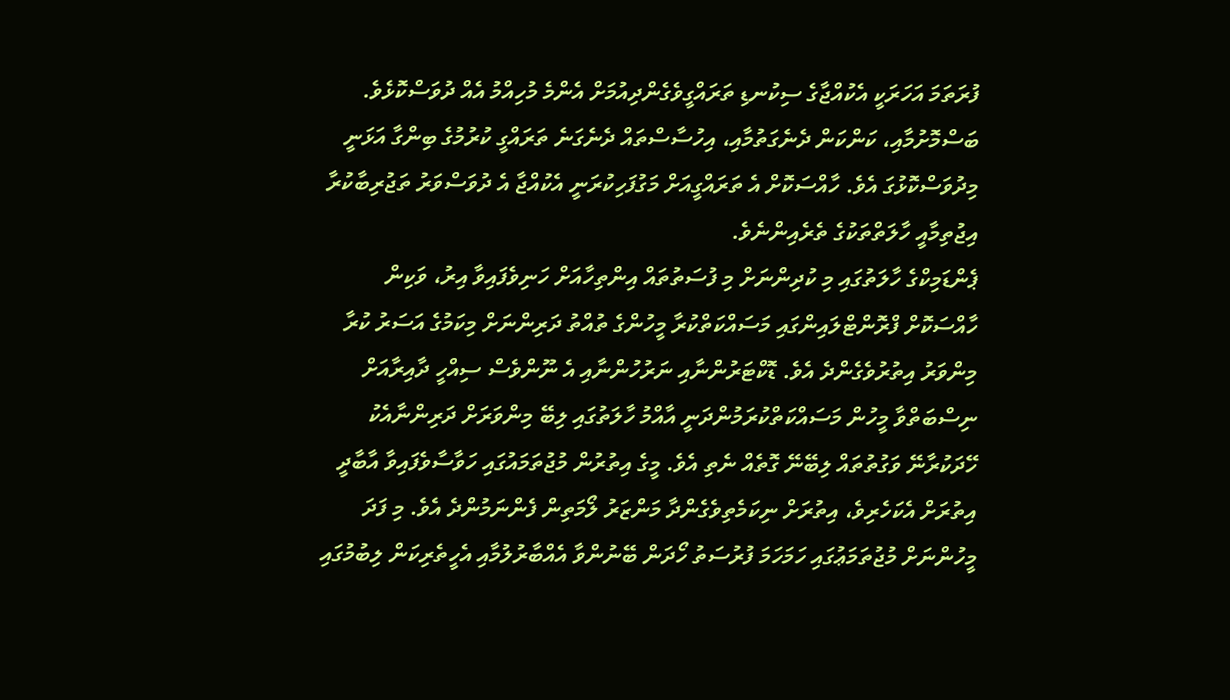ފުރަތަމަ އަހަރަކީ އެކުއްޖާގެ ސިކުނޑި ތަރައްގީވެގެންދިއުމަށް އެންމެ މުހިއްމު އެއް ދުވަސްކޮޅެވެ. ބަސްމޮށުމާއި، ކަންކަން ދެނެގަތުމާއި، އިހުސާސްތައް ދެނެގަނެ ތަރައްގީ ކުރުމުގެ ބިންގާ އަޅަނީ މިދުވަސްކޮޅުގަ އެވެ. ހާއްސަކޮށް އެ ތަރައްގީއަށް މަގުފަހިކުރަނީ އެކުއްޖާ އެ ދުވަސްވަރު ތަޖުރިބާކުރާ އިޖުތިމާއީ ހާލަތްތަކުގެ ތެރެއިންނެވެ.
ޕެންޑަމިކްގެ ހާލަތުގައި މި ކުދިންނަށް މި ފުސަތުތައް އިންތިހާއަށް ހަނިވެފައިވާ އިރު، ވަކިން ހާއްސަކޮށް ފްރޮންޓްލައިންގައި މަސައްކަތްކުރާ މީހުންގެ ތުއްތު ދަރިންނަށް މިކަމުގެ އަސަރު ކުރާ މިންވަރު އިތުރުވެގެންދެ އެވެ. ޑޮކްޓަރުންނާއި ނަރުހުންނާއި އެ ނޫންވެސް ސިއްހީ ދާއިރާއަށް ނިސްބަތްވާ މީހުން މަސައްކަތްކުރަމުންދަނީ އާއްމު ހާލަތުގައި ލިބޭ މިންވަރަށް ދަރިންނާއެކު ހޭދަކުރާނޭ ވަގުތުތައް ލިބޭނޭ ގޮތެއް ނެތި އެވެ. މީގެ އިތުރުން މުޖުތަމައުގައި ހަވާސާވެފައިވާ އާބާދީ އިތުރަށް އެކަހެރިވެ، އިތުރަށް ނިކަމެތިވެގެންދާ މަންޒަރު ލޯމަތިން ފެންނަމުންދެ އެވެ. މި ފަދަ މީހުންނަށް މުޖުތަމަޢުގައި ހަމަހަމަ ފުރުސަތު ހޯދަން ބޭނުންވާ އެއްބާރުލުމާއި އެހީތެރިކަން ލިބުމުގައި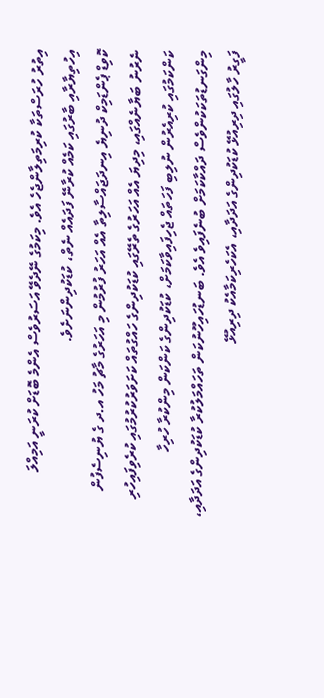އިތުރު ހުރަސްތަކާ ކުރިމަތިލާންޖެހެ އެވެ. މިކަމުގެ ނޭދެވޭ އަސަރުވެސް އެންމެ ބޮޑަށް ކުރަނީ އަމިއްލަ އިހުތިޔާރާއި ބާރުގައި ކަމެއް ކުރާނޭ ފަދައެއް ނެތް، ކުޑަކުދިންނަށެވެ.
ކޮވިޑް ޕެންޑަމިކް ދުނިޔެ އިނދަޖައްސާލިތާ އެއް އަހަރު ފުރުމުން މި އަހަރުގެ މާޗު މަހު އ.ދ ގެ ޔުނިސެފުން ނެރުނު ބަޔާނެއްގައި، މިދިޔަ އެއް އަހަރުގެ ތެރޭގައި ކުޑަކުދިންގެ ހައްގުތައް ކަށަވަރުކުރުމުގައި ކުރެވިފައިހުރި ކަންކަމުގައި ކުރިއެރުން ނުލިބި ފަހަތައް ޖެހިފައިވާކަމަށް، ކުޑަކުދިންގެ ކަންކަން މިންކުރާ ހުރިހާ މިންގަނޑުތަކަކުންވެސް ދައްކާކަމަށް ބުނެފައިވެ އެވެ. ބަނޑުހައިހޫނުކަން ތަހައްމަލުކުރާ ކުޑަކުދިންގެ އަދަދާއި، ފަގީރު ހާލުގައި ދިރިއުޅޭ ކުޑަކުދިންގެ އަދަދާއި، އެކަހެރިކަމާއެކު ދިރިއުޅޭ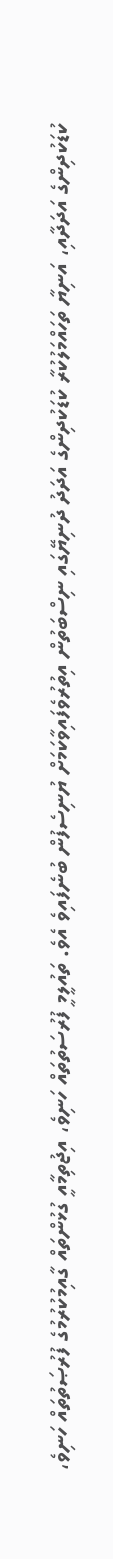ކުޑަކުދިންގެ އަދަދާއި، އަނިޔާ ތަހައްމަލުކުރާ ކުޑަކުދިންގެ އަދަދު ދުނިޔޭގައި ނިސްބަތުން އިތުރުވެފައިވާކަމަށް ޔުނިސެފުން ބުނެފައިވެ އެވެ. ތައުލީމީ ފުރުސަތުތައް ހަނިވެ، އިޖުތިމާއީ ގުޅުންތައް ގާއިމުކުރުމުގެ ފުރުޞަތުތައް ހަނިވެ،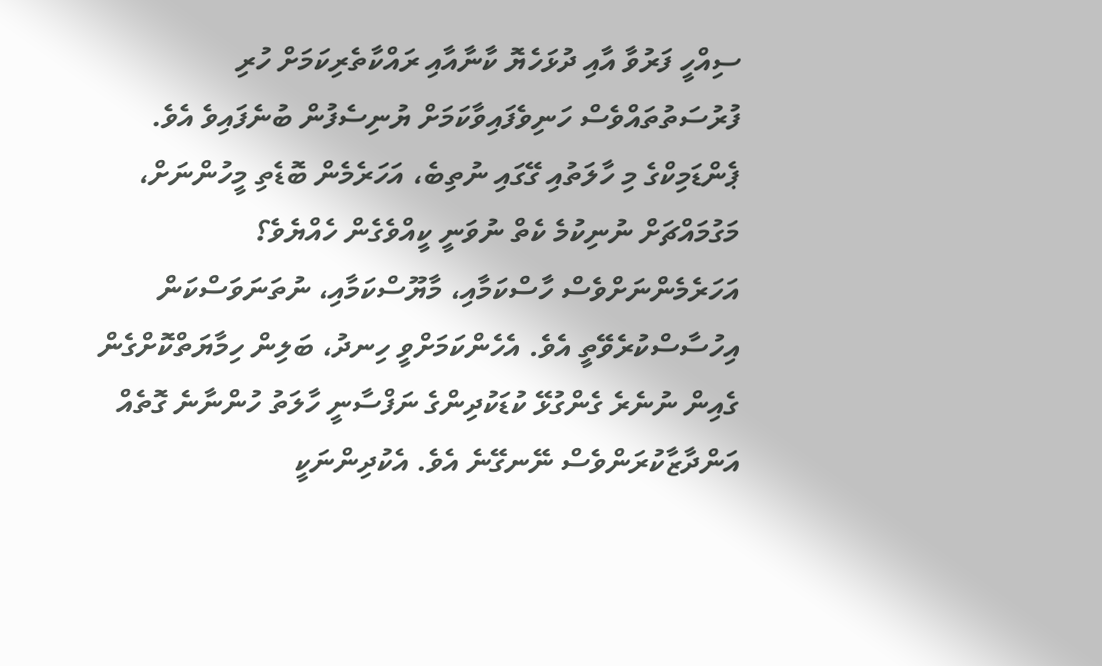ސިއްހީ ފަރުވާ އާއި ދުޅަހެޔޮ ކާނާއާއި ރައްކާތެރިކަމަށް ހުރި ފުރުސަތުތައްވެސް ހަނިވެފައިވާކަމަށް ޔުނިސެފުން ބުނެފައިވެ އެވެ.
ޕެންޑަމިކްގެ މި ހާލަތުއި ގޭގައި ނުތިބެ، އަހަރެމެން ބޮޑެތި މީހުންނަށް، މަގުމައްޗަށް ނުނިކުމެ ކެތް ނުވަނީ ކީއްވެގެން ހެއްޔެވެ؟ އަހަރެމެންނަށްވެސް ހާސްކަމާއި، މާޔޫސްކަމާއި، ނުތަނަވަސްކަން އިހުސާސްކުރެވޭތީ އެވެ. އެހެންކަމަށްވީ ހިނދު، ބަލިން ހިމާޔަތްކޮށްގެން ގެއިން ނުނެރެ ގެންގުޅޭ ކުޑަކުދިންގެ ނަފްސާނީ ހާލަތު ހުންނާނެ ގޮތެއް އަންދާޒާކުރަންވެސް ނޭނގޭނެ އެވެ. އެކުދިންނަކީ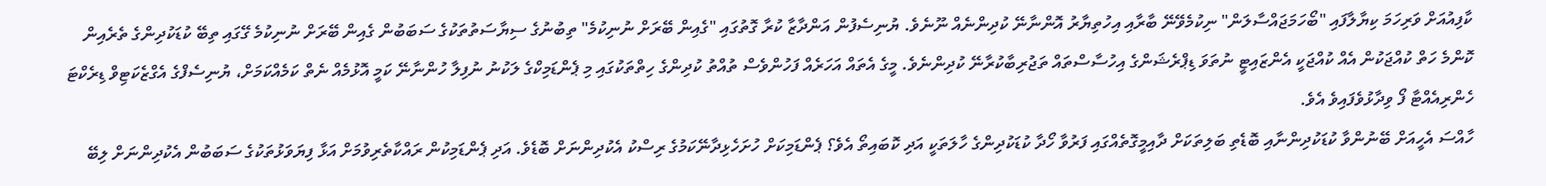ކާފިއުއަށް ވަރިހަމަ ކިޔާލާފައި "ބޯހަމަޖައްސާލަން" ނިކުމެވޭނޭ ބާރާއި އިހުތިޔާރު އޮންނާނޭ ކުދިންނެއް ނޫނެވެ. ޔުނިސެފުން އަންދާޒާ ކުރާ ގޮތުގައި "ގެއިން ބޭރަށް ނުނިކުމެ" ތިބުނުގެ ސިޔާސަތުތަކުގެ ސަބަބުން ގެއިން ބޭރަށް ނުނިކުމެ ގޭގައި ތިބޭ ކުޑަކުދިންގެ ތެރެއިން ކޮންމެ ހަތް ކުއްޖަކުން އެއް ކުއްޖަކީ އެންޒައިޓީ ނުތަވަ ޑިޕްރެޝަންގެ އިހުސާސްތައް ތަޖުރިބާކުރާނޭ ކުދިންނެވެ. މީގެ އެތައް އަހަރެއް ފަހުންވެސް ތުއްތު ކުދިންގެ ހިތްތަކުގައި މި ޕެންޑަމިކްގެ ލަކުނު ނުފިލާ ހުންނާނޭ ކަމީ އޮޅުމެއް ނެތް ކަމެއްކަމަށް، ޔުނިސެފްގެ އެގްޒެކަޓިވް ޑިރެކްޓަ ހެންރިއެއްޓާ ފޯ ވިދާޅުވެފައިވެ އެވެ.
ހާއްސަ އެހީއަށް ބޭނުންވާ ކުޑަކުދިންނާއި ބޮޑެތި ބަލިތަކަށް ދާއިމީގޮތެއްގައި ފަރުވާ ހޯދާ ކުޑަކުދިންގެ ހާލަތަކީ އަދި ކޮބައިތޯ އެވެ؟ ޕެންޑަމިކަށް ހުށަހެޅިދާނޭކަމުގެ ރިސްކު އެކުދިންނަށް ބޮޑެވެ. އަދި ޕެންޑަމިކުން ރައްކާތެރިވުމަށް އަޅާ ފިޔަވަޅުތަކުގެ ސަބަބުން އެކުދިންނަށް ލިބޭ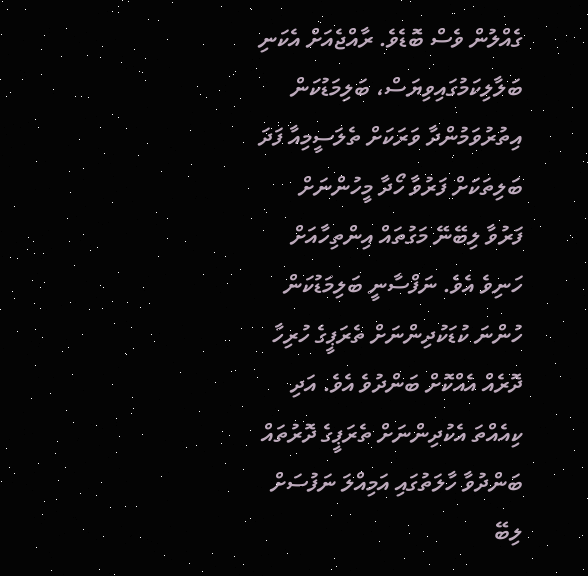ގެއްލުން ވެސް ބޮޑެވެ. ރާއްޖެއަށް އެކަނި ބަލާލިކަމުގައިވިޔަސް، ބަލިމަޑުކަން އިތުރުވަމުންދާ ވަރަކަށް ތެލަސީމިއާ ފަދަ ބަލިތަކަށް ފަރުވާ ހޯދާ މީހުންނަށް ފަރުވާ ލިބޭނޭ މަގުތައް އިންތިހާއަށް ހަނިވެ އެވެ. ނަފްސާނީ ބަލިމަޑުކަން ހުންނަ ކުޑަކުދިންނަށް ތެރަޕީގެ ހުރިހާ ދޮރެއް އެއްކޮށް ބަންދުވެ އެވެ. އަދި ކިއެއްތަ އެކުދިންނަށް ތެރަޕީގެ ދޮރުތައް ބަންދުވާ ހާލަތުގައި އަމިއްލަ ނަފުސަށް ލިބޭ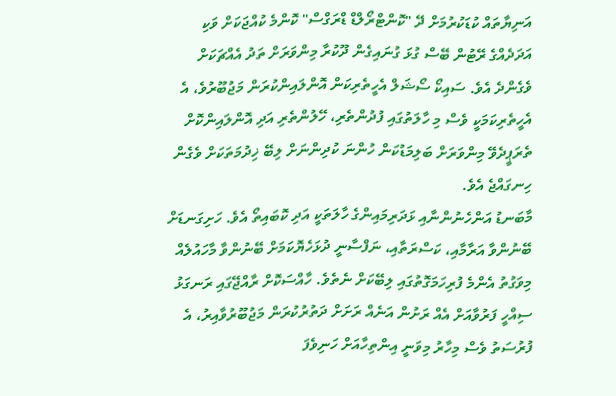އަނިޔާތައް ކުޑަކުރުމަށް ދޭ "ކޮންޓްރޯލްޑް ޑްރަގްސް" ކޮންމެ ކުއްޖަކަށް ވަކި އަދަދެއްގެ ރޭޓުން ބޭސް ގުޅަ ގުނައިގެން ދޫކުރާ މިންވަރަށް ތަދު އެއްޗަކަށް ވެގެންދެ އެވެ. ސައިކޯ ސޯޝަލް އެހީތެރިކަން އޮންލައިންކުރަން މަޖުބޫރުވެ، އެ އެހީތެރިކަމަކީ ވެސް މި ހާލަތުގައި ފުދުންތެރި، ހޭލުންތެރި އަދި އޮންލައިންކޮށް ތެރަޕީދެވޭ މިންވަރަށް ބަލިމަޑުކަން ހުންނަ ކުދިންނަށް ލިބޭ ޚިދުމަތަކަށް ވެގެން ހިނގައްޖެ އެވެ.
މާބަނޑު އަންހެނުންނާއި ޅަދަރިމައިންގެ ހާލަތަކީ އަދި ކޮބައިތޯ އެވެ. ހަށިގަނޑަށް ބޭނުންވާ އަރާމާއި، ކަސްރަތާއި، ނަފްސާނީ ދުޅަހެޔޮކަމަށް ބޭނުންވާ މާހައުލެއް މިވަގުތު އެންމެ ފުރިހަމަގޮތުގައި ލިބޭކަށް ނެތެވެ. ހާއްސަކޮށް ރާއްޖޭގައި ރަނގަޅު ސިއްހީ ފަރުވާއަށް އެއް ރަށުން އަނެއް ރަށަށް ދަތުރުކުރަން މަޖުބޫރުވާއިރު، އެ ފުރުސަތު ވެސް މިހާރު މިވަނީ އިންތިހާއަށް ހަނިވެފަ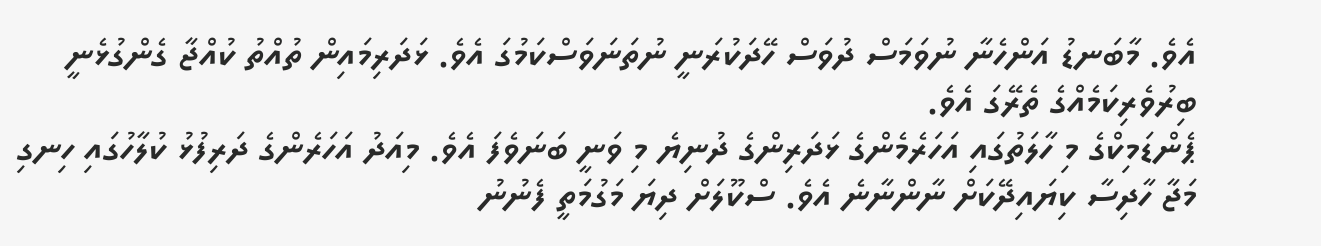އެވެ. މާބަނޑު އަންހެނާ ނުވަމަސް ދުވަސް ހޭދަކުރަނީ ނުތަނަވަސްކަމުގަ އެވެ. ޅަދަރިމައިން ތުއްތު ކުއްޖާ ގެންގުޅެނީ ބިރުވެރިކަމެއްގެ ތެރޭގަ އެވެ.
ޕެންޑަމިކްގެ މި ހާލަތުގައި އަހަރެމެންގެ ޅަދަރިންގެ ދުނިޔެ މި ވަނީ ބަނަވެފަ އެވެ. މިއަދު އަހަރެންގެ ދަރިފުޅު ކުލާހުގައި ހިނގި މަޖާ ހާދިސާ ކިޔައިދޭކަށް ނާންނާނެ އެވެ. ސްކޫލަށް ދިޔަ މަގުމަތީ ފެނުނު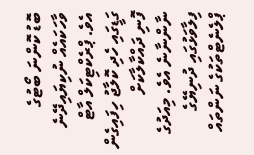ބޮޑު ކޮންނަ ބޯޓުގެ ވާހަކައެއް ނުކިޔައިދޭނެ އެވެ. ޕްރެކްޓިކަލް އާޓް ގަޑީގައި ހެދި ކޮލާޖު ހިފައިގެން ފޮނި ދައްކާލާކަށް ނާންނާނެ އެވެ. މިއަދުގެ ފިލާވަޅުގައި ދުނިޔޭގެ ޕްލެނެޓްތަކުގެ ނަންތައް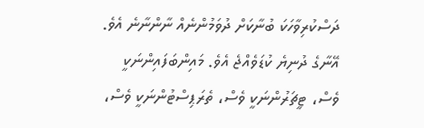ދަސްކުރިވާހަކަ ބުނާކަށް ދުވަމުންނެއް ނާންނާނެ އެވެ. އޭނާގެ ދުނިޔެ ކުޑަވެއްޖެ އެވެ. މައިންބަފައިންނަކީ ވެސް، ޓީޗަރުންނަކީ ވެސް، ތެރަޕިސްޓުންނަކީ ވެސް،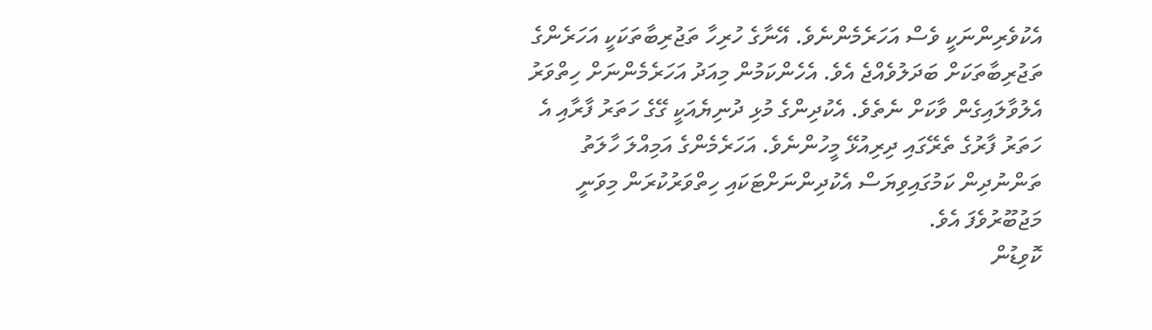އެކުވެރިންނަކީ ވެސް އަހަރެމެންނެވެ. އޭނާގެ ހުރިހާ ތަޖުރިބާތަކަކީ އަހަރެންގެ ތަޖުރިބާތަކަށް ބަދަލުވެއްޖެ އެވެ. އެހެންކަމުން މިއަދު އަހަރެމެންނަށް ހިތްވަރު އެލުވާލައިގެން ވާކަށް ނެތެވެ. އެކުދިންގެ މުޅި ދުނިޔެއަކީ ގޭގެ ހަތަރު ފާރާއި އެ ހަތަރު ފާރުގެ ތެރޭގައި ދިރިއުޅޭ މީހުންނެވެ. އަހަރެމެންގެ އަމިއްލަ ހާލަތު ތަންނުދިން ކަމުގައިވިޔަސް އެކުދިންނަށްޓަކައި ހިތްވަރުކުރަން މިވަނީ މަޖުބޫރުވެފަ އެވެ.
ކޮވިޑުން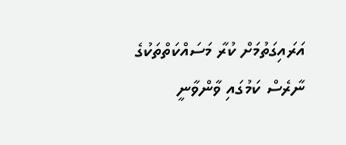އަރައިގަތުމަށް ކުރާ މަސައްކަތްތަކުގެ ނާރެސް ކަމުގައި ވާންވާނީ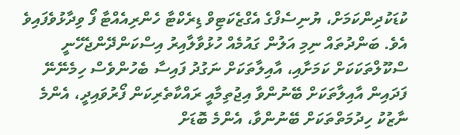ކުޑަކުދިންކަމަށް، ޔުނިސެފްގެ އެގްޒެކަޓިވް ޑިރެކްޓާ ހެންރިއެއްޓާ ފޯ ވިދާޅުވެފައިވެ އެވެ. ބަންދުތައް ނިމި އަލުން ގައުމެއް ހުޅުވާލާއިރު އިސްކަންދޭންޖެހޭނީ ސްކޫލްތަކަކަށް ކަމަށާއި، އާއިލާތަކަށް ނަގުދު ފައިސާ ބެހުންވެސް ހިމެނޭނޭ ފަދައިން އާއިލާތަކަށް ބޭނުންވާ އިޖުތިމާއީ ރައްކާތެރިކަން ފޯރުވައިދީ، އެންމެ ނާޒުކު ހިދުމަތްތަކަށް ބޭނުންވާ، އެންމެ ބޮޑަށް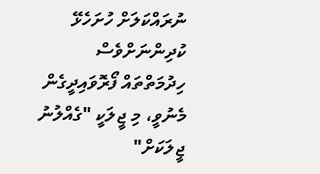ނުރައްކަލަށް ހުށަހެޅޭ ކުދިންނަށްވެސް ހިދުމަތްތައް ފޯރޮވައިދީގެން މެނުވީ، މި ޖީލަކީ "ގެއްލުނު ޖީލަކަށް"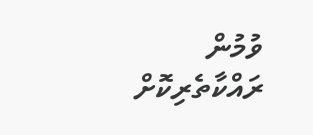ވުމުން ރައްކާތެރިކޮށް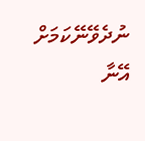ނުދެވޭނޭކަމަށް އޭނާ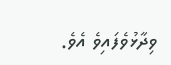ވިދާޅުވެފައިވެ އެވެ.